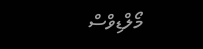މޯލްޑިވްސް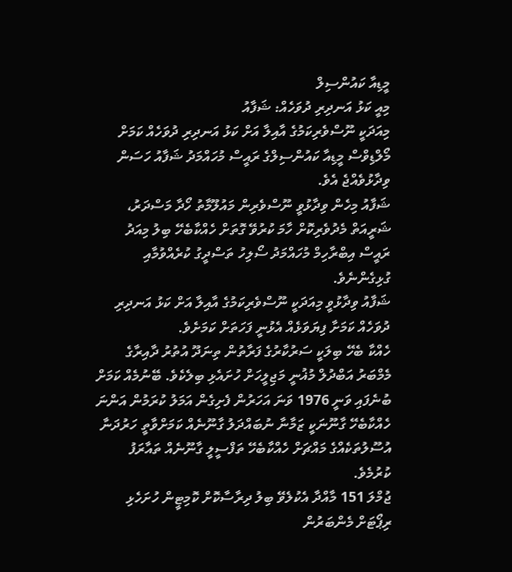މީޑިއާ ކައުންސިލް
މިއީ ކަޅު އަނދިރި ދުވަހެއް: ޝަފާއު
މިއަދަކީ ނޫސްވެރިކަމުގެ އާއިލާ އަށް ކަޅު އަނދިރި ދުވަހެއް ކަމަށް މޯލްޑިވްސް މީޑިއާ ކައުންސިލްގެ ރައީސް މުހައްމަދު ޝަފާއު ހަސަން ވިދާޅުވެއްޖެ އެވެ.
ޝަފާއު މިހެން ވިދާޅުވީ ނޫސްވެރިން މައުލޫމާތު ހޯދާ މަސްދަރު، ޝަރީއަތް މެދުވެރިކޮށް ހާމަ ކުރުވޭ ގޮތަށް ހެއްކާބެހޭ ބިލު މިއަދު ރައީސް އިބްރާހިމް މުހައްމަދު ސޯލިހު ތަސްދީގު ކުރެއްވުމާއި ގުޅިގެންނެވެ.
ޝަފާއު ވިދާޅުވީ މިއަދަކީ ނޫސްވެރިކަމުގެ އާއިލާ އަށް ކަޅު އަނދިރި ދުވަހެއް ކަމަށާ ފިޔަވަޅެއް އެޅުނީ ފަހަތަށް ކަމަށެވެ.
ހެއްކާ ބެހޭ ބިލަކީ ސަރުކާރުގެ ފަރާތުން ތިނަދޫ އުތުރު ދާއިރާގެ މެމްބަރު އަބްދުލް މުޣުނީ މަޖިލީހަށް ހުށައެޅި ބިލެކެވެ. ބޭނުމެއް ކަމަށް ބުނެފައި ވަނީ 1976 ވަނަ އަހަރުން ފެށިގެން އަމަލު ކުރަމުން އަންނަ ހެއްކާބެހޭ ގާނޫނަކީ ޒަމާނާ ނުބައްދަލު ގާނޫނެއް ކަމަށްވާތީ ހަރުދަނާ އުސޫލުތަކެއްގެ މައްޗަށް ހެއްކާބެހޭ ތަފްސީލީ ގާނޫނެއް ތައާރަފު ކުރުމެވެ.
ޖުމްލަ 151 މާއްދާ އެކުލެވޭ ބިލު ދިރާސާކޮށް ކޮމިޓީން ހުށަހެޅި ރިޕޯޓަށް މެންބަރުން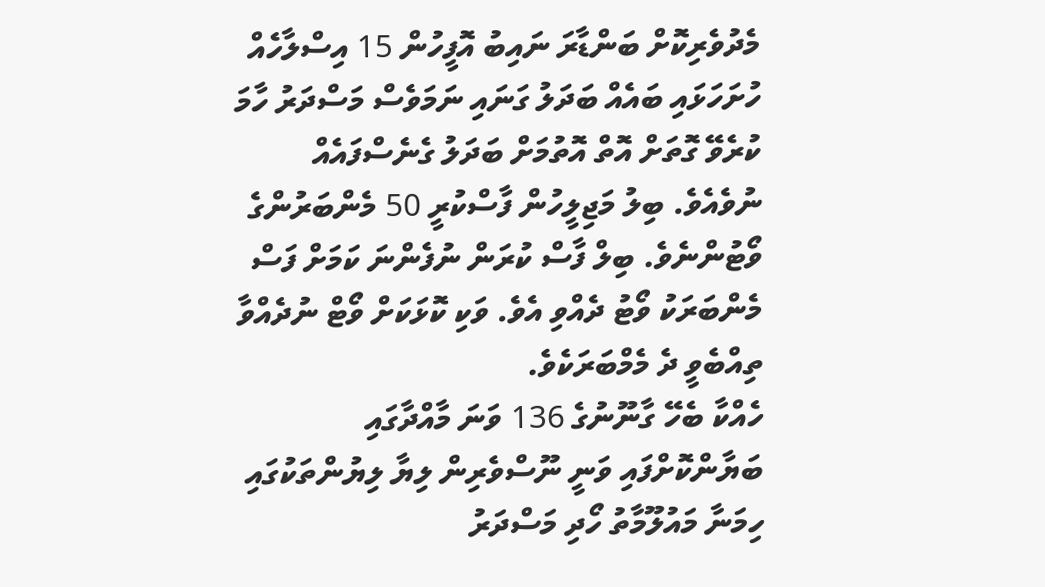މެދުވެރިކޮށް ބަންޑާރަ ނައިބު އޮފީހުން 15 އިސްލާހެއް ހުށަހަޅައި ބައެއް ބަދަލު ގަނައި ނަމަވެސް މަސްދަރު ހާމަ ކުރެވޭ ގޮތަށް އޮތް އޮތުމަށް ބަދަލު ގެނެސްފައެއް ނުވެއެވެ. ބިލު މަޖިލީހުން ފާސްކުރީ 50 މެންބަރުންގެ ވޯޓުންނެވެ. ބިލް ފާސް ކުރަން ނުފެންނަ ކަމަށް ފަސް މެންބަރަކު ވޯޓު ދެއްވި އެވެ. ވަކި ކޮޅަކަށް ވޯޓް ނުދެއްވާ ތިއްބެވީ ދެ މެމްބަރަކެވެ.
ހެއްކާ ބެހޭ ގާނޫނުގެ 136 ވަނަ މާއްދާގައި ބަޔާންކޮށްފައި ވަނީ ނޫސްވެރިން ލިޔާ ލިޔުންތަކުގައި ހިމަނާ މައުލޫމާތު ހޯދި މަސްދަރު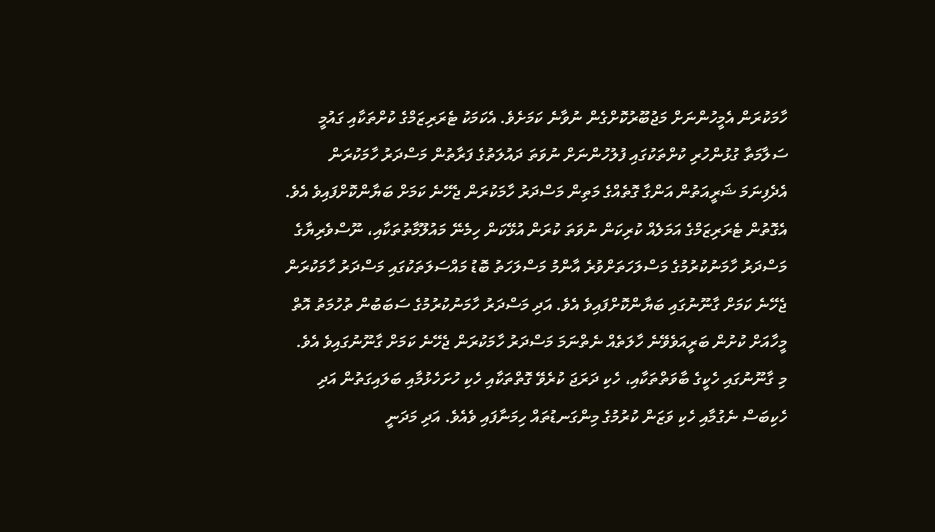ހާމަކުރަން އެމީހުންނަށް މަޖުބޫރުކޮށްގެން ނުވާނެ ކަމަށެވެ. އެކަމަކު ޓެރަރިޒަމްގެ ކުށްތަކާއި ގައުމީ ސަލާމަތާ ގުޅުންހުރި ކުށްތަކުގައި ފުލުހުންނަށް ނުވަތަ ދައުލަތުގެ ފަރާތުން މަސްދަރު ހާމަކުރަން އެދެފިނަމަ ޝަރީއަތުން އަންގާ ގޮތެއްގެ މަތިން މަސްދަރު ހާމަކުރަން ޖެހޭނެ ކަމަށް ބަޔާންކޮށްފައިވެ އެވެ.
އެގޮތުން ޓެރަރިޒަމްގެ އަމަލެއް ކުރިކަން ނުވަތަ ކުރަން އުޅޭކަން ހިމެނޭ މައުލޫމާތުތަކާއި، ނޫސްވެރިޔާގެ މަސްދަރު ހާމަނުކުރުމުގެ މަސްލަހަތަށްވުރެ އާންމު މަސްލަހަތު ބޮޑު މައްސަލަތަކުގައި މަސްދަރު ހާމަކުރަން ޖެހޭނެ ކަމަށް ގާނޫނުގައި ބަޔާންކޮށްފައިވެ އެވެ. އަދި މަސްދަރު ހާމަނުކުރުމުގެ ސަބަބުން ތުހުމަތު އޮތް މީހާއަށް ކުށުން ބަރީއަވެވޭނެ ހާލަތެއް ނެތްނަމަ މަސްދަރު ހާމަކުރަން ޖެހޭނެ ކަމަށް ގާނޫނުގައިވެ އެވެ.
މި ގާނޫނުގައި ހެކީގެ ބާވަތްތަކާއި، ހެކި ދަރަޖަ ކުރެވޭ ގޮތްތަކާއި ހެކި ހުށަހެޅުމާއި ބަލައިގަތުން އަދި ހެކިބަސް ނެގުމާއި ހެކި ވަޒަން ކުރުމުގެ މިންގަނޑުތައް ހިމަނާފައި ވެއެވެ. އަދި މަދަނީ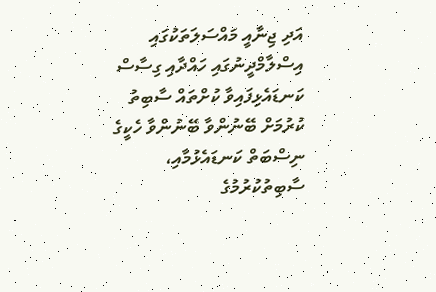އަދި ޖިނާއީ މައްސަލަތަކުގައި އިސްލާމްދީނުގައި ހައްދާއި ގިސާސް ކަނޑައެޅިފައިވާ ކުށްތައް ސާބިތު ކުރުމަށް ބޭނުންވާ ބޭނުންވާ ހެކީގެ ނިސްބަތް ކަނޑައެޅުމާއި، ސާބިތުކުރުމުގެ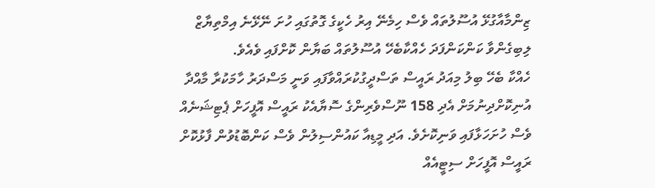ޒިންމާއާގުޅޭ އުސޫލުތައް ވެސް ހިމެނޭ އިރު ހެކީގެ ގޮތުގައި ހުށަ ނޭޅޭނެ އިމްތިޔާޒް ލިބިގެންވާ ކަންކަންފަދަ ހެއްކާބެހޭ އުސޫލުތައް ބަޔާން ކޮށްފައި ވެއެވެ.
ހެއްކާ ބެހޭ ބިލު މިއަދު ރައީސް ތަސްދީގުކުރައްވާފައި ވަނީ މަސްދަރު ހާމަކުރާ މާއްދާ އުނިކޮށްދިނުމަށް އެދި 158 ނޫސްވެރިންގެ ސޮޔާއެކު ރައީސް އޮފީހަށް ޕެޓިޝަނެއް ވެސް ހުށަހަޅާފައި ވަނިކޮށެވެ. އަދި މީޑިއާ ކައުންސިލުން ވެސް ކަންބޮޑުވުން ފާޅުކޮށް ރައީސް އޮފީހަށް ސިޓީއެއް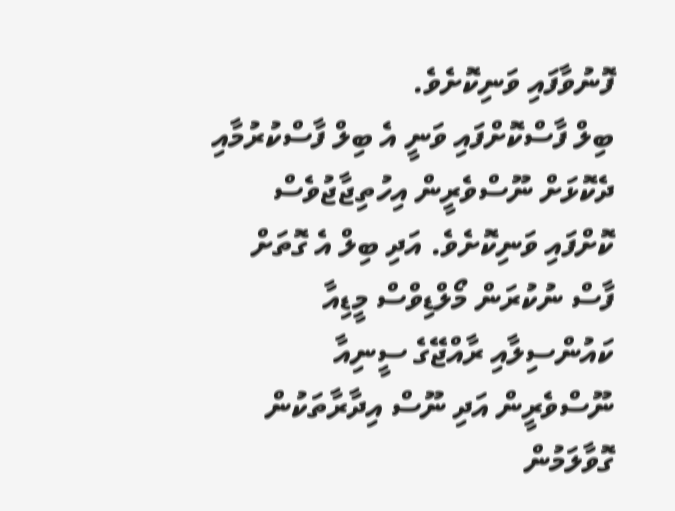ފޮނުވާފައި ވަނިކޮށެވެ.
ބިލް ފާސްކޮށްފައި ވަނީ އެ ބިލް ފާސްކުރުމާއި ދެކޮޅަށް ނޫސްވެރީން އިހުތިޖާޖުވެސް ކޮށްފައި ވަނިކޮށެވެ. އަދި ބިލް އެ ގޮތަށް ފާސް ނުކުރަން މޯލްޑިވްސް މީޑިއާ ކައުންސިލާއި ރާއްޖޭގެ ސީނިއާ ނޫސްވެރީން އަދި ނޫސް އިދާރާތަކުން ގޮވާލަމުން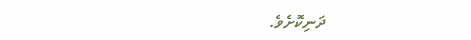ދަނިކޮށެވެ.